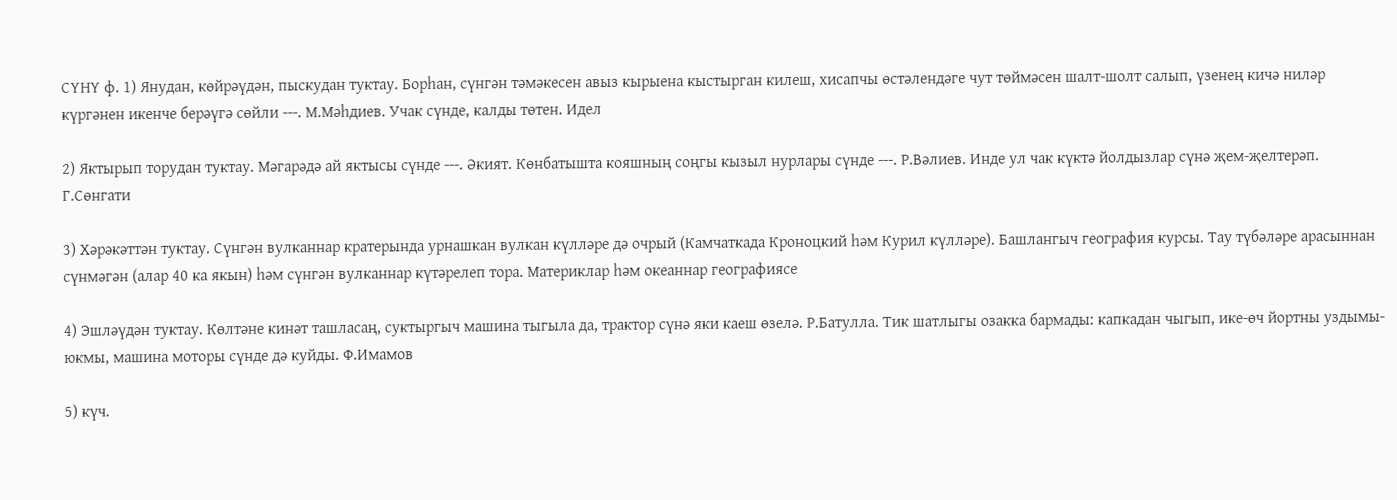СҮНҮ ф. 1) Янудан, көйрәүдән, пыскудан туктау. Борһан, сүнгән тәмәкесен авыз кырыена кыстырган килеш, хисапчы өстәлендәге чут төймәсен шалт-шолт салып, үзенең кичә ниләр күргәнен икенче берәүгә сөйли ---. М.Мәһдиев. Учак сүнде, калды төтен. Идел

2) Яктырып торудан туктау. Мәгарәдә ай яктысы сүнде ---. Әкият. Көнбатышта кояшның соңгы кызыл нурлары сүнде ---. Р.Вәлиев. Инде ул чак күктә йолдызлар сүнә җем-җелтерәп. Г.Сөнгати

3) Хәрәкәттән туктау. Сүнгән вулканнар кратерында урнашкан вулкан күлләре дә очрый (Камчаткада Кроноцкий һәм Курил күлләре). Башлангыч география курсы. Тау түбәләре арасыннан сүнмәгән (алар 40 ка якын) һәм сүнгән вулканнар күтәрелеп тора. Материклар һәм океаннар географиясе

4) Эшләүдән туктау. Көлтәне кинәт ташласаң, суктыргыч машина тыгыла да, трактор сүнә яки каеш өзелә. Р.Батулла. Тик шатлыгы озакка бармады: капкадан чыгып, ике-өч йортны уздымы-юкмы, машина моторы сүнде дә куйды. Ф.Имамов

5) күч.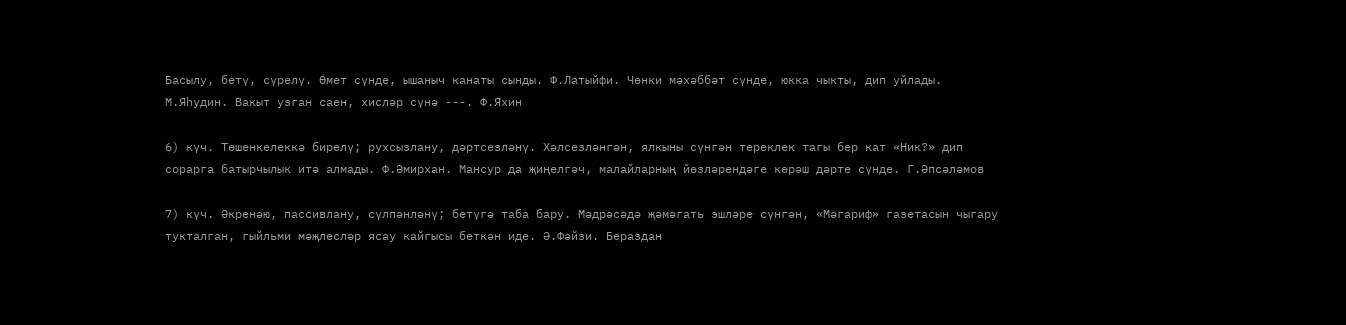Басылу, бетү, сүрелү. Өмет сүнде, ышаныч канаты сынды. Ф.Латыйфи. Чөнки мәхәббәт сүнде, юкка чыкты, дип уйлады. М.Яһудин. Вакыт узган саен, хисләр сүнә ---. Ф.Яхин

6) күч. Төшенкелеккә бирелү; рухсызлану, дәртсезләнү. Хәлсезләнгән, ялкыны сүнгән тереклек тагы бер кат «Ник?» дип сорарга батырчылык итә алмады. Ф.Әмирхан. Мансур да җиңелгәч, малайларның йөзләрендәге көрәш дәрте сүнде. Г.Әпсәләмов

7) күч. Әкренәю, пассивлану, сүлпәнләнү; бетүгә таба бару. Мәдрәсәдә җәмәгать эшләре сүнгән, «Мәгариф» газетасын чыгару тукталган, гыйльми мәҗлесләр ясау кайгысы беткән иде. Ә.Фәйзи. Бераздан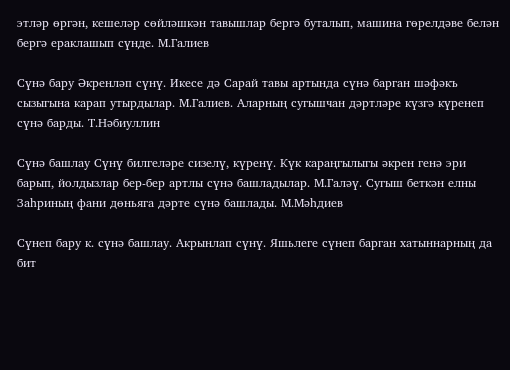этләр өргән, кешеләр сөйләшкән тавышлар бергә буталып, машина гөрелдәве белән бергә ераклашып сүнде. М.Галиев

Сүнә бару Әкренләп сүнү. Икесе дә Сарай тавы артында сүнә барган шәфәкъ сызыгына карап утырдылар. М.Галиев. Аларның сугышчан дәртләре күзгә күренеп сүнә барды. Т.Нәбиуллин

Сүнә башлау Сүнү билгеләре сизелү, күренү. Күк караңгылыгы әкрен генә эри барып, йолдызлар бер-бер артлы сүнә башладылар. М.Галәү. Сугыш беткән елны Заһриның фани дөньяга дәрте сүнә башлады. М.Мәһдиев

Сүнеп бару к. сүнә башлау. Акрынлап сүнү. Яшьлеге сүнеп барган хатыннарның да бит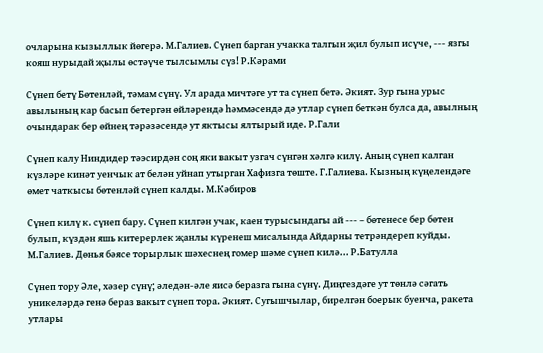очларына кызыллык йөгерә. М.Галиев. Сүнеп барган учакка талгын җил булып исүче, --- язгы кояш нурыдай җылы өстәүче тылсымлы сүз! Р.Кәрами

Сүнеп бетү Бөтенләй, тәмам сүнү. Ул арада мичтәге ут та сүнеп бетә. Әкият. Зур гына урыс авылының кар басып бетергән өйләрендә һәммәсендә дә утлар сүнеп беткән булса да, авылның очындарак бер өйнең тәрәзәсендә ут яктысы ялтырый иде. Р.Гали

Сүнеп калу Ниндидер тәэсирдән соң яки вакыт узгач сүнгән хәлгә килү. Аның сүнеп калган күзләре кинәт уенчык ат белән уйнап утырган Хафизга төште. Г.Галиева. Кызның күңелендәге өмет чаткысы бөтенләй сүнеп калды. М.Кәбиров

Сүнеп килү к. сүнеп бару. Сүнеп килгән учак, каен турысындагы ай --- – бөтенесе бер бөтен булып, күздән яшь китерерлек җанлы күренеш мисалында Айдарны тетрәндереп куйды. М.Галиев. Дөнья бәясе торырлык шәхеснең гомер шәме сүнеп килә... Р.Батулла

Сүнеп тору Әле, хәзер сүнү; әледән-әле яисә беразга гына сүнү. Диңгездәге ут төнлә сәгать уникеләрдә генә бераз вакыт сүнеп тора. Әкият. Сугышчылар, бирелгән боерык буенча, ракета утлары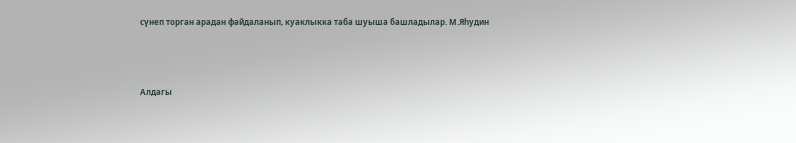сүнеп торган арадан файдаланып, куаклыкка таба шуыша башладылар. М.Яһудин



Алдагы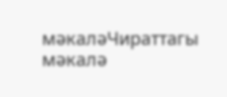мәкаләЧираттагы мәкалә